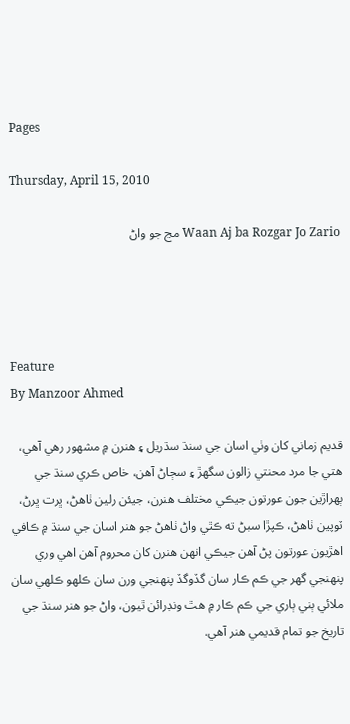Pages

Thursday, April 15, 2010

Waan Aj ba Rozgar Jo Zario مڃ جو واڻ




Feature
By Manzoor Ahmed

قديم زماني کان وٺي اسان جي سنڌ سڌريل ۽ هنرن ۾ مشهور رهي آهي، هتي جا مرد محنتي زالون سگهڙ ۽ سڄاڻ آهن، خاص ڪري سنڌ جي ٻهراڙين جون عورتون جيڪي مختلف هنرن، جيئن رلين ٺاهڻ، ڀرت ڀرڻ، ٽوپين ٺاهڻ، ڪپڙا سبڻ ته ڪٿي واڻ ٺاهڻ جو هنر اسان جي سنڌ ۾ ڪافي اهڙيون عورتون پڻ آهن جيڪي انهن هنرن کان محروم آهن اهي وري پنهنجي گهر جي ڪم ڪار سان گڏوگڏ پنهنجي ورن سان ڪلهو ڪلهي سان ملائي ٻني ٻاري جي ڪم ڪار ۾ هٿ ونڊرائن ٿيون، واڻ جو هنر سنڌ جي تاريخ جو تمام قديمي هنر آهي.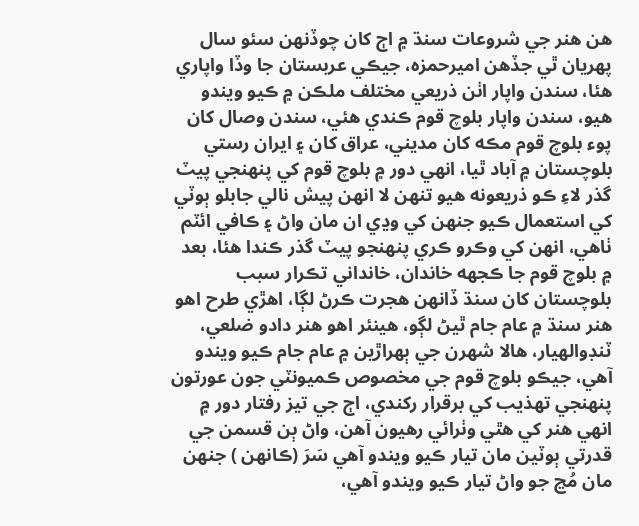هن هنر جي شروعات سنڌ ۾ اڄ کان چوڏنهن سئو سال پهريان ٿي جڏهن اميرحمزه، جيڪي عربستان جا وڏا واپاري هئا، سندن واپار اٺن ذريعي مختلف ملڪن ۾ ڪيو ويندو هيو، سندن واپار بلوچ قوم ڪندي هئي، سندن وصال کان پوء بلوچ قوم مڪه کان مديني، عراق کان ۽ ايران رستي بلوچستان ۾ آباد ٿيا، انهي دور ۾ بلوچ قوم کي پنهنجي پيٽ گذر لاءِ ڪو ذريعونه هيو تنهن لا انهن پيش نالي جابلو ٻوٽي کي استعمال ڪيو جنهن کي وڍي ان مان واڻ ۽ ڪافي ائٽم ٺاهي، انهن کي وڪرو ڪري پنهنجو پيٽ گذر ڪندا هئا، بعد ۾ بلوچ قوم جا ڪجهه خاندان، خانداني تڪرار سبب بلوچستان کان سنڌ ڏانهن هجرت ڪرڻ لڳا، اهڙي طرح اهو هنر سنڌ ۾ عام جام ٿيڻ لڳو، هينئر اهو هنر دادو ضلعي، ٽنڊوالهيار، هالا شهرن جي ٻهراڙين ۾ عام جام ڪيو ويندو آهي، جيڪو بلوچ قوم جي مخصوص ڪميونٽي جون عورتون پنهنجي تهذيب کي برقرار رکندي، اڄ جي تيز رفتار دور ۾ انهي هنر کي هٿي وٺرائي رهيون آهن، واڻ ٻن قسمن جي قدرتي ٻوٽين مان تيار ڪيو ويندو آهي سَرَ (ڪانهن ) جنهن مان مُڃ جو واڻ تيار ڪيو ويندو آهي،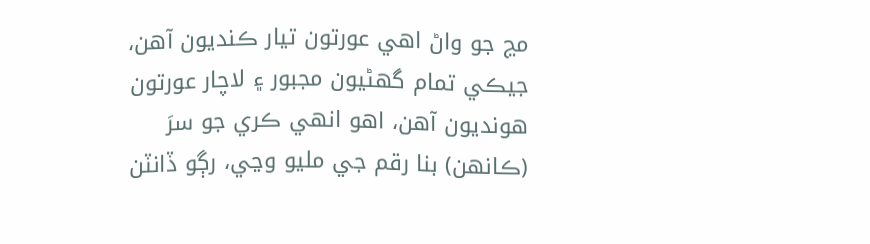مڃ جو واڻ اهي عورتون تيار ڪنديون آهن، جيڪي تمام گهڻيون مجبور ۽ لاچار عورتون هونديون آهن، اهو انهي ڪري جو سرَ (ڪانهن) بنا رقم جي مليو وڃي، رڳو ڏانٽن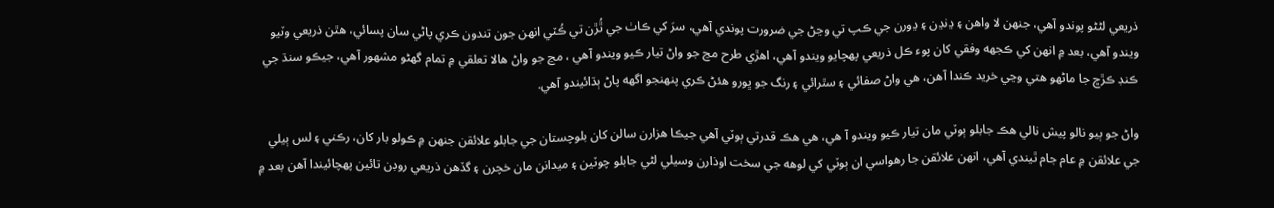ذريعي لڻڻو پوندو آهي، جنهن لا واهن ۽ ڍنڍن ۽ ڍورن جي ڪپ تي وڃڻ جي ضرورت پوندي آهي، سرَ کي ڪاٺ جي ٿُڙن تي ڪُٽي انهن جون تندون ڪري پاڻي سان پسائي، هٿن ذريعي وٽيو ويندو آهي، بعد ۾ انهن کي ڪجهه وفقي کان پوء ڪل ذريعي پهچايو ويندو آهي، اهڙي طرح مڃ جو واڻ تيار ڪيو ويندو آهي ، مڃ جو واڻ هالا تعلقي ۾ تمام گهڻو مشهور آهي، جيڪو سنڌ جي ڪنڊ ڪڙڇ جا ماڻهو هتي وڃي خريد ڪندا آهن، هي واڻ صفائي ۽ سٿرائي ۽ رنگ جو ڀورو هئڻ ڪري پنهنجو اگهه پاڻ ٻڌائيندو آهي.

واڻ جو ٻيو نالو پيش نالي هڪ جابلو ٻوٽي مان تيار ڪيو ويندو آ هي، هي هڪ قدرتي ٻوٽي آهي جيڪا هزارن سالن کان بلوچستان جي جابلو علائقن جنهن ۾ ڪولو بار کان، رڪني ۽ لس ٻيلي جي علائقن ۾ عام جام ٿيندي آهي، انهن علائقن جا رهواسي ان ٻوٽي کي لوهه جي سخت اوذارن وسيلي لڻي جابلو چوٽين ۽ ميدانن مان خچرن ۽ گڏهن ذريعي روڊن تائين پهچائيندا آهن بعد ۾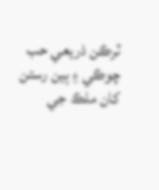ٽرڪن ذريعي حب چوڪي ۽ ٻين رستن کان ملڪ جي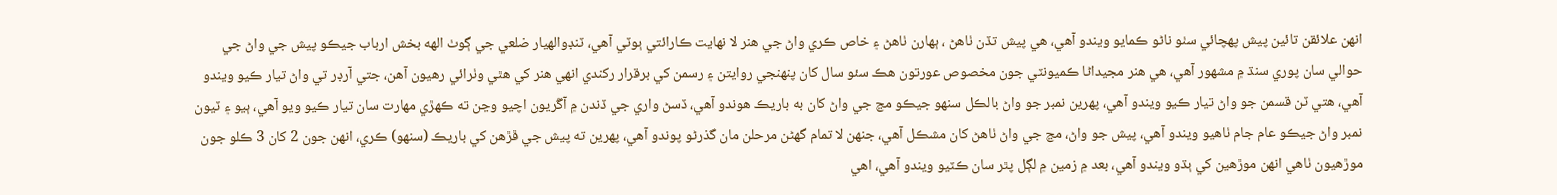انهن علائقن تائين پيش پهچائي سٺو ناڻو ڪمايو ويندو آهي، هي پيش تڏن ٺاهڻ ، ٻهارن ٺاهڻ ۽ خاص ڪري واڻ جي هنر لا نهايت ڪارائتي ٻوٽي آهي، ٽنڊوالهيار ضلعي جي ڳوٺ الهه بخش ارباب جيڪو پيش جي واڻ جي حوالي سان پوري سنڌ ۾ مشهور آهي، هي هنر مجيداڻا ڪميونٽي جون مخصوص عورتون هڪ سئو سال کان پنهنجي روايتن ۽ رسمن کي برقرار رکندي انهي هنر کي هٿي وٺرائي رهيون آهن، جتي آرڊر تي واڻ تيار ڪيو ويندو آهي، هتي ٽن قسمن جو واڻ تيار ڪيو ويندو آهي، پهرين نمبر جو واڻ بالڪل سنهو جيڪو مڃ جي واڻ کان به باريڪ هوندو آهي، ڏسڻ واري جي ڏندن ۾ آڱريون اچيو وڃن ته ڪهڙي مهارت سان تيار ڪيو ويو آهي، ٻيو ۽ ٽيون نمبر واڻ جيڪو عام جام ٺاهيو ويندو آهي، پيش جو واڻ، مڃ جي واڻ ٺاهڻ کان مشڪل آهي، جنهن لا تمام گهڻن مرحلن مان گذرڻو پوندو آهي، پهرين ته پيش جي ڦڙهن کي باريڪ (سنهو) ڪري، انهن جون 2 کان 3 ڪلو جون موڙهيون ٺاهي انهن موڙهين کي ٻڌو ويندو آهي، بعد ۾ زمين ۾ لڳل پٿر سان ڪٽيو ويندو آهي، اهي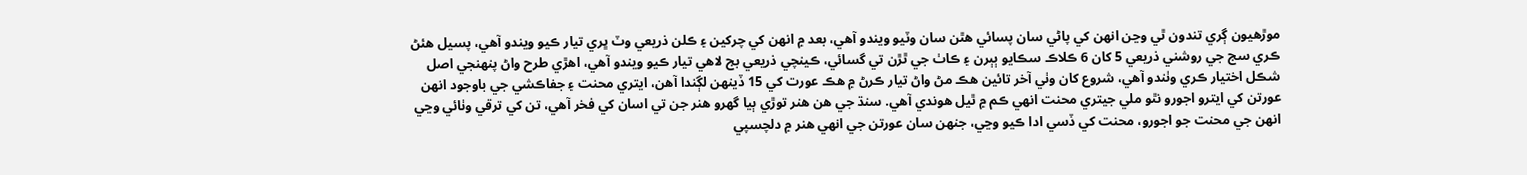موڙهيون ڳري تندون ٿي وڃن انهن کي پاڻي سان پسائي هٿن سان وٽيو ويندو آهي، بعد ۾ انهن کي چرکين ۽ ڪلن ذريعي وٽ ڀري تيار ڪيو ويندو آهي، پسيل هئڻ ڪري سج جي روشني ذريعي 5 کان 6 ڪلاڪ سڪايو ٻٻرن ۽ ڪاٺ جي ٿڙن تي گسائي، ڪينچي ذريعي بج لاهي تيار ڪيو ويندو آهي، اهڙي طرح واڻ پنهنجي اصل شڪل اختيار ڪري وٺندو آهي، شروع کان وٺي آخر تائين هڪ مڻ واڻ تيار ڪرڻ ۾ هڪ عورت کي 15 ڏينهن لڳندا آهن، ايتري محنت ۽ جفاڪشي جي باوجود انهن عورتن کي ايترو اجورو نٿو ملي جيتري محنت انهي ڪم ۾ ٿيل هوندي آهي. سنڌ جي هن هنر توڙي ٻيا گهرو هنر جن تي اسان کي فخر آهي، تن کي ترقي وٺائي وڃي انهن جي محنت جو اجورو، محنت کي ڏسي ادا ڪيو وڃي، جنهن سان عورتن جي انهي هنر ۾ دلچسپي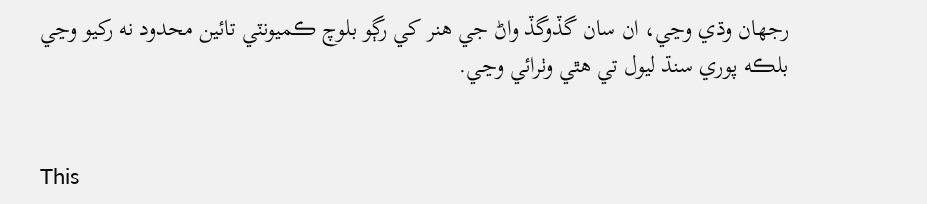رجهان وڌي وڃي، ان سان گڏوگڏ واڻ جي هنر کي رڳو بلوچ ڪميونٽي تائين محدود نه رکيو وڃي بلڪه پوري سنڌ ليول تي هٿي وٺرائي وڃي.


This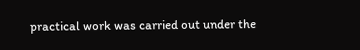practical work was carried out under the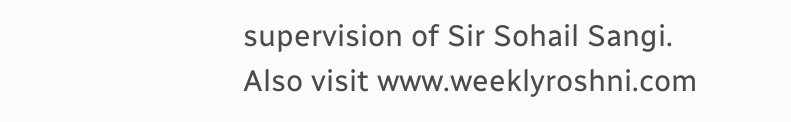supervision of Sir Sohail Sangi.
Also visit www.weeklyroshni.com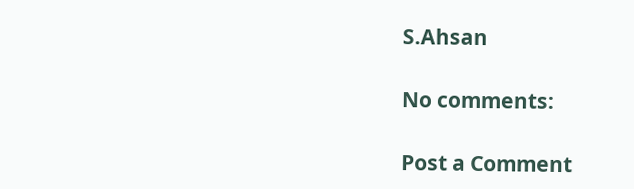S.Ahsan

No comments:

Post a Comment